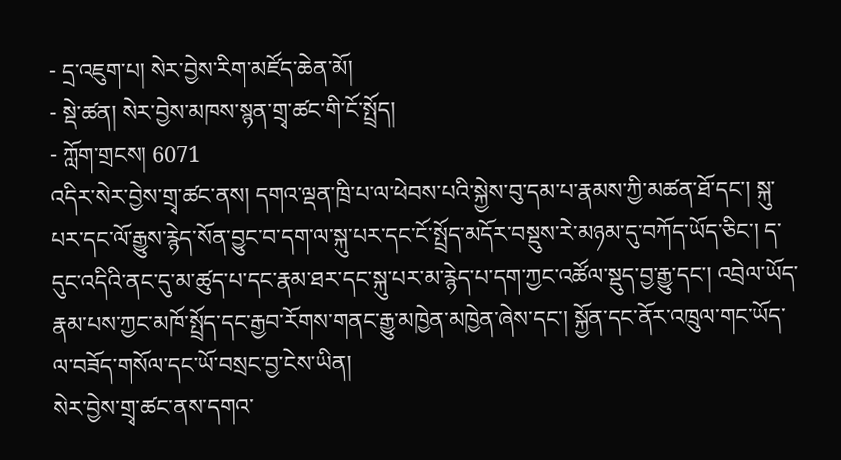- དྲ་འཇུག་པ། སེར་བྱེས་རིག་མཛོད་ཆེན་མོ།
- སྡེ་ཚན། སེར་བྱེས་མཁས་སྙན་གྲྭ་ཚང་གི་ངོ་སྤྲོད།
- ཀློག་གྲངས། 6071
འདིར་སེར་བྱེས་གྲྭ་ཚང་ནས། དགའ་ལྡན་ཁྲི་པ་ལ་ཕེབས་པའི་སྐྱེས་བུ་དམ་པ་རྣམས་ཀྱི་མཚན་ཐོ་དང་། སྐུ་པར་དང་ལོ་རྒྱུས་རྙེད་སོན་བྱུང་བ་དག་ལ་སྐུ་པར་དང་ངོ་སྤྲོད་མདོར་བསྡུས་རེ་མཉམ་དུ་བཀོད་ཡོད་ཅིང་། ད་དུང་འདིའི་ནང་དུ་མ་ཚུད་པ་དང་རྣམ་ཐར་དང་སྐུ་པར་མ་རྙེད་པ་དག་ཀྱང་འཚོལ་སྡུད་བྱ་རྒྱུ་དང་། འབྲེལ་ཡོད་རྣམ་པས་ཀྱང་མཁོ་སྤྲོད་དང་རྒྱབ་རོགས་གནང་རྒྱུ་མཁྱེན་མཁྱེན་ཞེས་དང་། སྐྱོན་དང་ནོར་འཁྲུལ་གང་ཡོད་ལ་བཟོད་གསོལ་དང་ཡོ་བསྲང་བྱ་ངེས་ཡིན།
སེར་བྱེས་གྲྭ་ཚང་ནས་དགའ་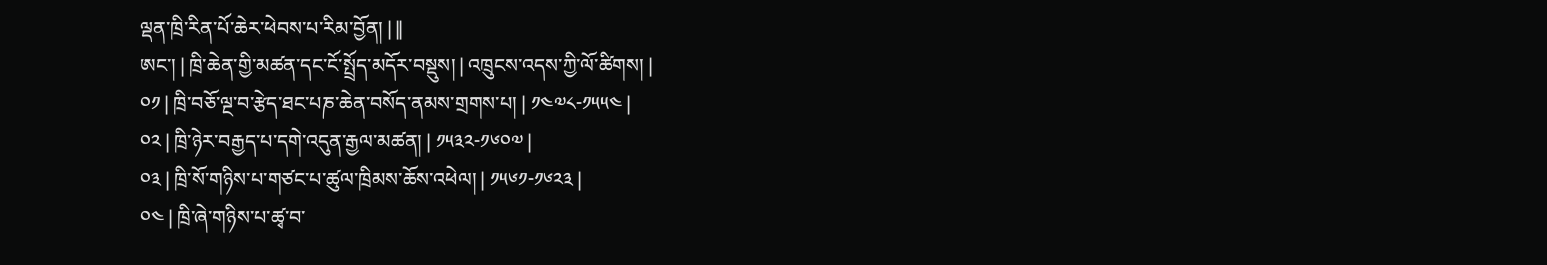ལྡན་ཁྲི་རིན་པོ་ཆེར་ཕེབས་པ་རིམ་བྱོན། | ||
ཨང་། | ཁྲི་ཆེན་གྱི་མཚན་དང་ངོ་སྤྲོད་མདོར་བསྡུས། | འཁྲུངས་འདས་ཀྱི་ལོ་ཚིགས། |
༠༡ | ཁྲི་བཅོ་ལྔ་བ་རྩེད་ཐང་པཎ་ཆེན་བསོད་ནམས་གྲགས་པ། | ༡༤༧༨-༡༥༥༤ |
༠༢ | ཁྲི་ཉེར་བརྒྱད་པ་དགེ་འདུན་རྒྱལ་མཚན། | ༡༥༣༢-༡༦༠༧ |
༠༣ | ཁྲི་སོ་གཉིས་པ་གཙང་པ་ཚུལ་ཁྲིམས་ཆོས་འཕེལ། | ༡༥༦༡-༡༦༢༣ |
༠༤ | ཁྲི་ཞེ་གཉིས་པ་ཚྭ་བ་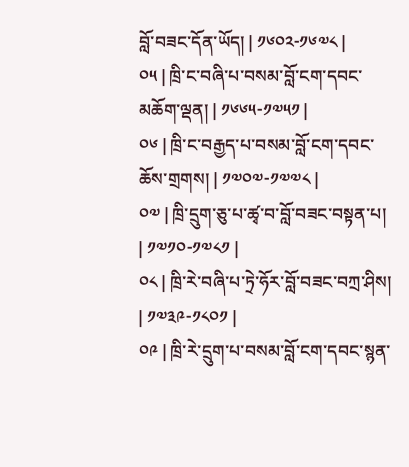བློ་བཟང་དོན་ཡོད། | ༡༦༠༢-༡༦༧༨ |
༠༥ | ཁྲི་ང་བཞི་པ་བསམ་བློ་ངག་དབང་མཆོག་ལྡན། | ༡༦༦༥-༡༧༥༡ |
༠༦ | ཁྲི་ང་བརྒྱད་པ་བསམ་བློ་ངག་དབང་ཆོས་གྲགས། | ༡༧༠༧-༡༧༧༨ |
༠༧ | ཁྲི་དྲུག་ཅུ་པ་ཚྭ་བ་བློ་བཟང་བསྟན་པ། | ༡༧༡༠-༡༧༨༡ |
༠༨ | ཁྲི་རེ་བཞི་པ་ཏྲེ་ཧོར་བློ་བཟང་བཀྲ་ཤིས། | ༡༧༣༩-༡༨༠༡ |
༠༩ | ཁྲི་རེ་དྲུག་པ་བསམ་བློ་ངག་དབང་སྙན་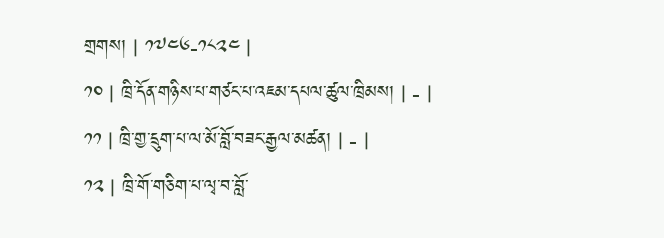གྲགས། | ༡༧༤༦-༡༨༢༤ |
༡༠ | ཁྲི་དོན་གཉིས་པ་གཙང་པ་འཇམ་དཔལ་ཚུལ་ཁྲིམས། | - |
༡༡ | ཁྲི་གྱ་དྲུག་པ་ལ་མོ་བློ་བཟང་རྒྱལ་མཚན། | - |
༡༢ | ཁྲི་གོ་གཅིག་པ་ལྭ་བ་བློ་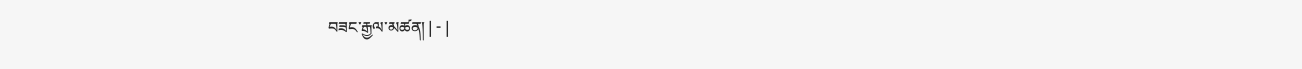བཟང་རྒྱལ་མཚན། | - |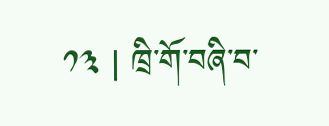༡༣ | ཁྲི་གོ་བཞི་བ་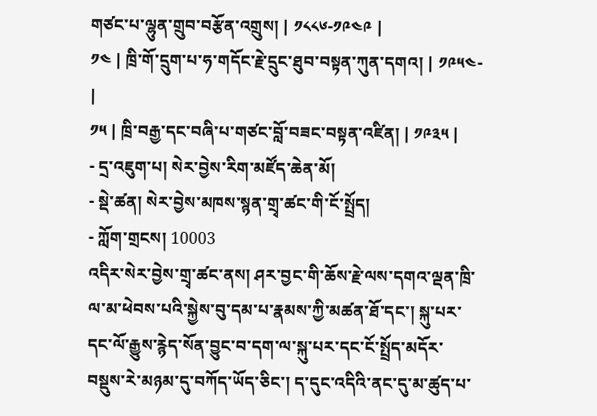གཙང་པ་ལྷུན་གྲུབ་བརྩོན་འགྲུས། | ༡༨༨༦-༡༩༤༩ |
༡༤ | ཁྲི་གོ་དྲུག་པ་ཧ་གདོང་རྗེ་དྲུང་ཐུབ་བསྟན་ཀུན་དགའ། | ༡༩༥༤- |
༡༥ | ཁྲི་བརྒྱ་དང་བཞི་པ་གཙང་བློ་བཟང་བསྟན་འཛིན། | ༡༩༣༥ |
- དྲ་འཇུག་པ། སེར་བྱེས་རིག་མཛོད་ཆེན་མོ།
- སྡེ་ཚན། སེར་བྱེས་མཁས་སྙན་གྲྭ་ཚང་གི་ངོ་སྤྲོད།
- ཀློག་གྲངས། 10003
འདིར་སེར་བྱེས་གྲྭ་ཚང་ནས། ཤར་བྱང་གི་ཆོས་རྗེ་ལས་དགའ་ལྡན་ཁྲི་ལ་མ་ཕེབས་པའི་སྐྱེས་བུ་དམ་པ་རྣམས་ཀྱི་མཚན་ཐོ་དང་། སྐུ་པར་དང་ལོ་རྒྱུས་རྙེད་སོན་བྱུང་བ་དག་ལ་སྐུ་པར་དང་ངོ་སྤྲོད་མདོར་བསྡུས་རེ་མཉམ་དུ་བཀོད་ཡོད་ཅིང་། ད་དུང་འདིའི་ནང་དུ་མ་ཚུད་པ་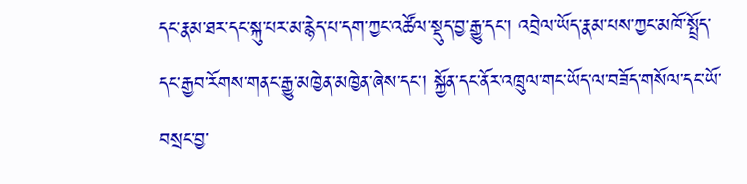དང་རྣམ་ཐར་དང་སྐུ་པར་མ་རྙེད་པ་དག་ཀྱང་འཚོལ་སྡུད་བྱ་རྒྱུ་དང་། འབྲེལ་ཡོད་རྣམ་པས་ཀྱང་མཁོ་སྤྲོད་དང་རྒྱབ་རོགས་གནང་རྒྱུ་མཁྱེན་མཁྱེན་ཞེས་དང་། སྐྱོན་དང་ནོར་འཁྲུལ་གང་ཡོད་ལ་བཟོད་གསོལ་དང་ཡོ་བསྲང་བྱ་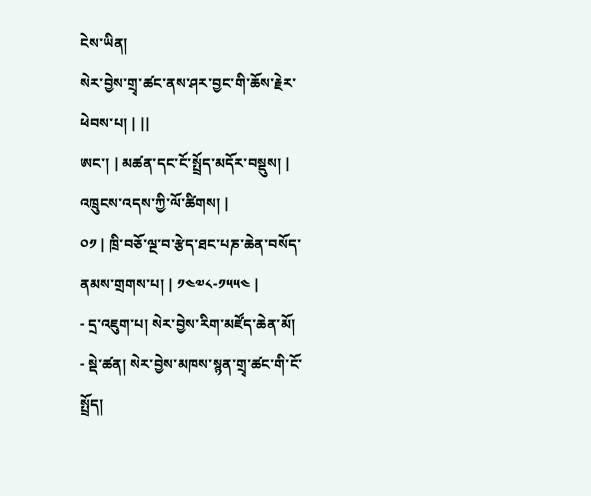ངེས་ཡིན།
སེར་བྱེས་གྲྭ་ཚང་ནས་ཤར་བྱང་གི་ཆོས་རྗེར་ཕེབས་པ། | ||
ཨང་། | མཚན་དང་ངོ་སྤྲོད་མདོར་བསྡུས། | འཁྲུངས་འདས་ཀྱི་ལོ་ཚིགས། |
༠༡ | ཁྲི་བཅོ་ལྔ་བ་རྩེད་ཐང་པཎ་ཆེན་བསོད་ནམས་གྲགས་པ། | ༡༤༧༨-༡༥༥༤ |
- དྲ་འཇུག་པ། སེར་བྱེས་རིག་མཛོད་ཆེན་མོ།
- སྡེ་ཚན། སེར་བྱེས་མཁས་སྙན་གྲྭ་ཚང་གི་ངོ་སྤྲོད།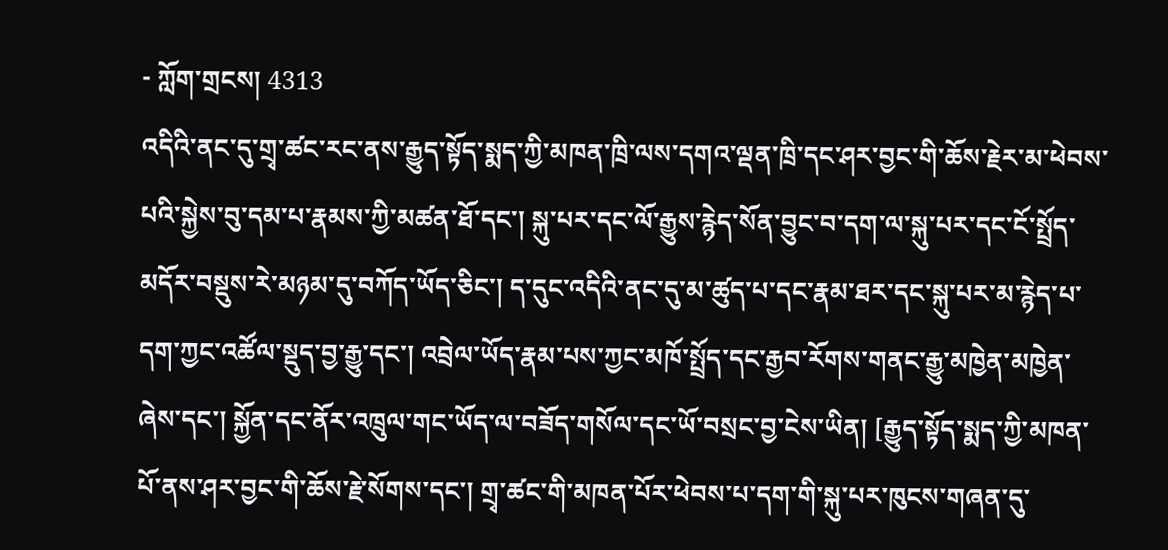- ཀློག་གྲངས། 4313
འདིའི་ནང་དུ་གྲྭ་ཚང་རང་ནས་རྒྱུད་སྟོད་སྨད་ཀྱི་མཁན་ཁྲི་ལས་དགའ་ལྡན་ཁྲི་དང་ཤར་བྱང་གི་ཆོས་རྗེར་མ་ཕེབས་པའི་སྐྱེས་བུ་དམ་པ་རྣམས་ཀྱི་མཚན་ཐོ་དང་། སྐུ་པར་དང་ལོ་རྒྱུས་རྙེད་སོན་བྱུང་བ་དག་ལ་སྐུ་པར་དང་ངོ་སྤྲོད་མདོར་བསྡུས་རེ་མཉམ་དུ་བཀོད་ཡོད་ཅིང་། ད་དུང་འདིའི་ནང་དུ་མ་ཚུད་པ་དང་རྣམ་ཐར་དང་སྐུ་པར་མ་རྙེད་པ་དག་ཀྱང་འཚོལ་སྡུད་བྱ་རྒྱུ་དང་། འབྲེལ་ཡོད་རྣམ་པས་ཀྱང་མཁོ་སྤྲོད་དང་རྒྱབ་རོགས་གནང་རྒྱུ་མཁྱེན་མཁྱེན་ཞེས་དང་། སྐྱོན་དང་ནོར་འཁྲུལ་གང་ཡོད་ལ་བཟོད་གསོལ་དང་ཡོ་བསྲང་བྱ་ངེས་ཡིན། [རྒྱུད་སྟོད་སྨད་ཀྱི་མཁན་པོ་ནས་ཤར་བྱང་གི་ཆོས་རྗེ་སོགས་དང་། གྲྭ་ཚང་གི་མཁན་པོར་ཕེབས་པ་དག་གི་སྐུ་པར་ཁུངས་གཞན་དུ་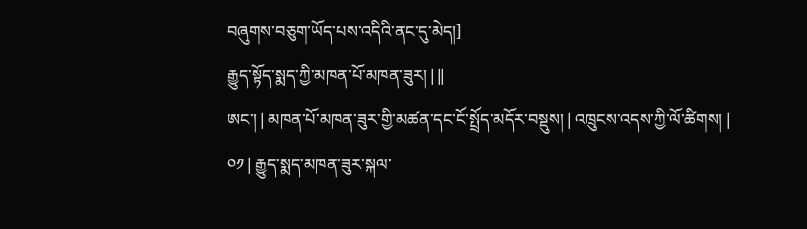བཞུགས་བཅུག་ཡོད་པས་འདིའི་ནང་དུ་མེད།]
རྒྱུད་སྟོད་སྨད་ཀྱི་མཁན་པོ་མཁན་ཟུར། | ||
ཨང་། | མཁན་པོ་མཁན་ཟུར་གྱི་མཚན་དང་ངོ་སྤྲོད་མདོར་བསྡུས། | འཁྲུངས་འདས་ཀྱི་ལོ་ཚིགས། |
༠༡ | རྒྱུད་སྨད་མཁན་ཟུར་སྐལ་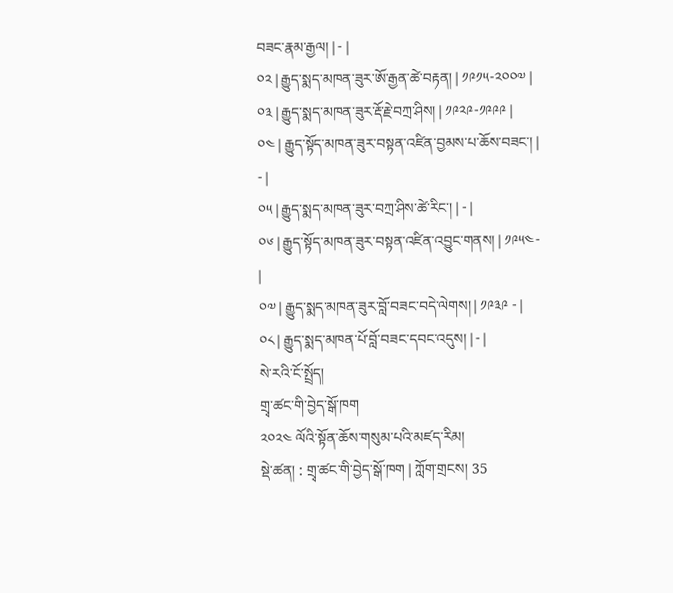བཟང་རྣམ་རྒྱལ། | - |
༠༢ | རྒྱུད་སྨད་མཁན་ཟུར་ཨོ་རྒྱན་ཚེ་བརྟན། | ༡༩༡༥-༢༠༠༧ |
༠༣ | རྒྱུད་སྨད་མཁན་ཟུར་རྡོ་རྗེ་བཀྲ་ཤིས། | ༡༩༢༩-༡༩༩༩ |
༠༤ | རྒྱུད་སྟོད་མཁན་ཟུར་བསྟན་འཛིན་བྱམས་པ་ཆོས་བཟང་། | - |
༠༥ | རྒྱུད་སྨད་མཁན་ཟུར་བཀྲ་ཤིས་ཚེ་རིང་། | - |
༠༦ | རྒྱུད་སྟོད་མཁན་ཟུར་བསྟན་འཛིན་འབྱུང་གནས། | ༡༩༥༤- |
༠༧ | རྒྱུད་སྨད་མཁན་ཟུར་བློ་བཟང་བདེ་ལེགས། | ༡༩༣༩ - |
༠༨ | རྒྱུད་སྨད་མཁན་པོ་བློ་བཟང་དབང་འདུས། | - |
སེ་རའི་ངོ་སྤྲོད།
གྲྭ་ཚང་གི་བྱེད་སྒོ་ཁག
༢༠༢༤ ལོའི་སྟོན་ཆོས་གསུམ་པའི་མཛད་རིམ།
སྡེ་ཚན། : གྲྭ་ཚང་གི་བྱེད་སྒོ་ཁག | ཀློག་གྲངས། 35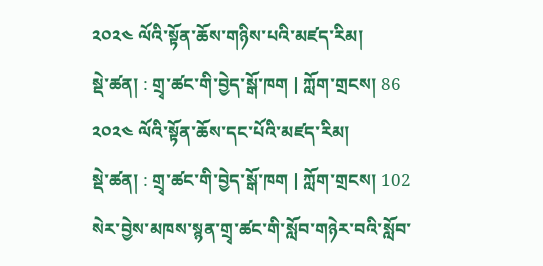༢༠༢༤ ལོའི་སྟོན་ཆོས་གཉིས་པའི་མཛད་རིམ།
སྡེ་ཚན། : གྲྭ་ཚང་གི་བྱེད་སྒོ་ཁག | ཀློག་གྲངས། 86
༢༠༢༤ ལོའི་སྟོན་ཆོས་དང་པོའི་མཛད་རིམ།
སྡེ་ཚན། : གྲྭ་ཚང་གི་བྱེད་སྒོ་ཁག | ཀློག་གྲངས། 102
སེར་བྱེས་མཁས་སྙན་གྲྭ་ཚང་གི་སློབ་གཉེར་བའི་སློབ་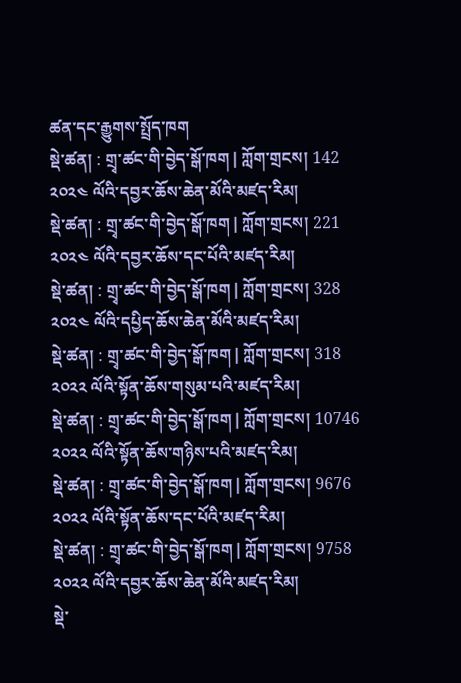ཚན་དང་རྒྱུགས་སྤྲོད་ཁག
སྡེ་ཚན། : གྲྭ་ཚང་གི་བྱེད་སྒོ་ཁག | ཀློག་གྲངས། 142
༢༠༢༤ ལོའི་དབྱར་ཆོས་ཆེན་མོའི་མཛད་རིམ།
སྡེ་ཚན། : གྲྭ་ཚང་གི་བྱེད་སྒོ་ཁག | ཀློག་གྲངས། 221
༢༠༢༤ ལོའི་དབྱར་ཆོས་དང་པོའི་མཛད་རིམ།
སྡེ་ཚན། : གྲྭ་ཚང་གི་བྱེད་སྒོ་ཁག | ཀློག་གྲངས། 328
༢༠༢༤ ལོའི་དཔྱིད་ཆོས་ཆེན་མོའི་མཛད་རིམ།
སྡེ་ཚན། : གྲྭ་ཚང་གི་བྱེད་སྒོ་ཁག | ཀློག་གྲངས། 318
༢༠༢༢ ལོའི་སྟོན་ཆོས་གསུམ་པའི་མཛད་རིམ།
སྡེ་ཚན། : གྲྭ་ཚང་གི་བྱེད་སྒོ་ཁག | ཀློག་གྲངས། 10746
༢༠༢༢ ལོའི་སྟོན་ཆོས་གཉིས་པའི་མཛད་རིམ།
སྡེ་ཚན། : གྲྭ་ཚང་གི་བྱེད་སྒོ་ཁག | ཀློག་གྲངས། 9676
༢༠༢༢ ལོའི་སྟོན་ཆོས་དང་པོའི་མཛད་རིམ།
སྡེ་ཚན། : གྲྭ་ཚང་གི་བྱེད་སྒོ་ཁག | ཀློག་གྲངས། 9758
༢༠༢༢ ལོའི་དབྱར་ཆོས་ཆེན་མོའི་མཛད་རིམ།
སྡེ་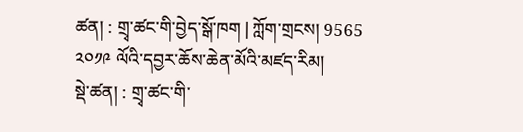ཚན། : གྲྭ་ཚང་གི་བྱེད་སྒོ་ཁག | ཀློག་གྲངས། 9565
༢༠༡༩ ལོའི་དབྱར་ཆོས་ཆེན་མོའི་མཛད་རིམ།
སྡེ་ཚན། : གྲྭ་ཚང་གི་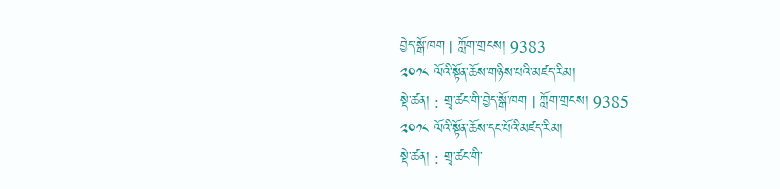བྱེད་སྒོ་ཁག | ཀློག་གྲངས། 9383
༢༠༡༨ ལོའི་སྟོན་ཆོས་གཉིས་པའི་མཛད་རིམ།
སྡེ་ཚན། : གྲྭ་ཚང་གི་བྱེད་སྒོ་ཁག | ཀློག་གྲངས། 9385
༢༠༡༨ ལོའི་སྟོན་ཆོས་དང་པོའི་མཛད་རིམ།
སྡེ་ཚན། : གྲྭ་ཚང་གི་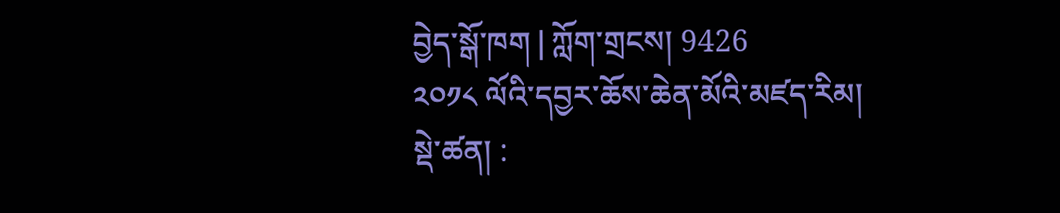བྱེད་སྒོ་ཁག | ཀློག་གྲངས། 9426
༢༠༡༨ ལོའི་དབྱར་ཆོས་ཆེན་མོའི་མཛད་རིམ།
སྡེ་ཚན། :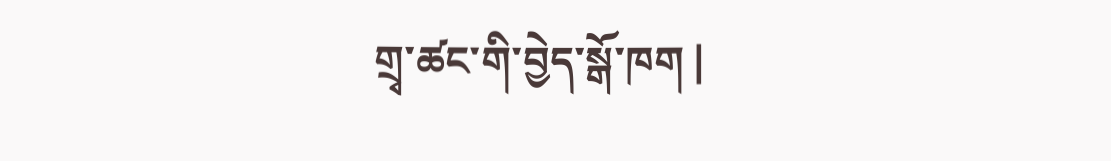གྲྭ་ཚང་གི་བྱེད་སྒོ་ཁག |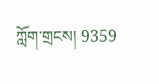ཀློག་གྲངས། 9359